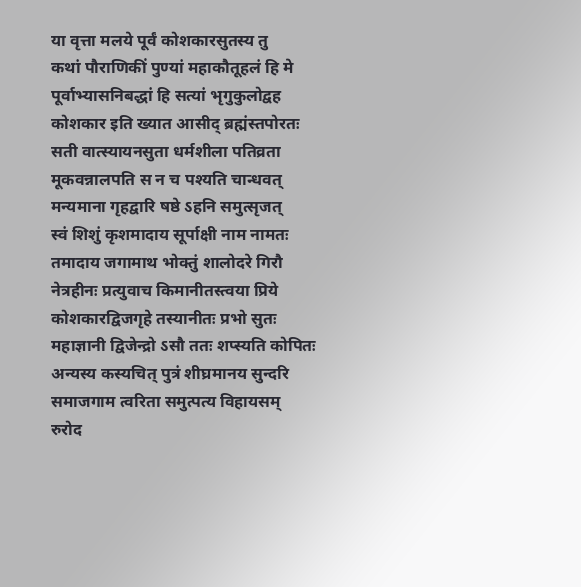या वृत्ता मलये पूर्वं कोशकारसुतस्य तु
कथां पौराणिकीं पुण्यां महाकौतूहलं हि मे
पूर्वाभ्यासनिबद्धां हि सत्यां भृगुकुलोद्वह
कोशकार इति ख्यात आसीद् ब्रह्मंस्तपोरतः
सती वात्स्यायनसुता धर्मशीला पतिव्रता
मूकवन्नालपति स न च पश्यति चान्धवत्
मन्यमाना गृहद्वारि षष्ठे ऽहनि समुत्सृजत्
स्वं शिशुं कृशमादाय सूर्पाक्षी नाम नामतः
तमादाय जगामाथ भोक्तुं शालोदरे गिरौ
नेत्रहीनः प्रत्युवाच किमानीतस्त्वया प्रिये
कोशकारद्विजगृहे तस्यानीतः प्रभो सुतः
महाज्ञानी द्विजेन्द्रो ऽसौ ततः शप्स्यति कोपितः
अन्यस्य कस्यचित् पुत्रं शीघ्रमानय सुन्दरि
समाजगाम त्वरिता समुत्पत्य विहायसम्
रुरोद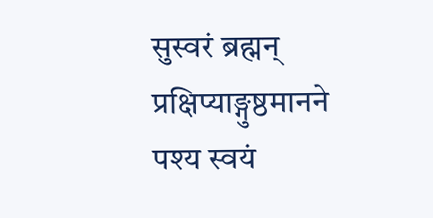सुस्वरं ब्रह्मन् प्रक्षिप्याङ्गुष्ठमानने
पश्य स्वयं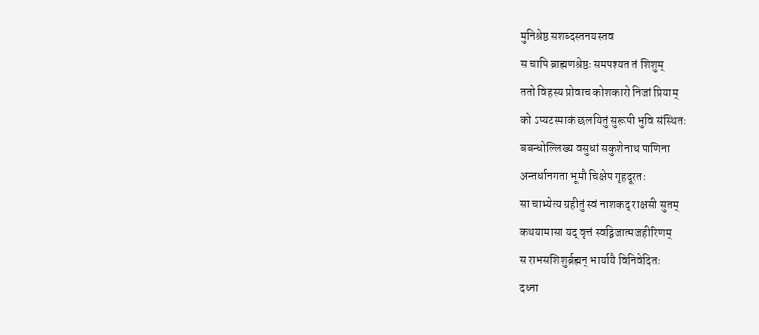मुनिश्रेष्ठ सशब्दस्तनयस्तव
स चापि ब्राह्मणश्रेष्ठः समपश्यत तं शिशुम्
ततो विहस्य प्रोवाच कोशकारो निजां प्रियाम्
को ऽप्यटस्माकं छलयितुं सुरूपी भुवि संस्थितः
बबन्धोल्लिख्य वसुधां सकुशेनाथ पाणिना
अन्तर्धानगता भूमौ चिक्षेप गृहदूरतः
सा चाभ्येत्य ग्रहीतुं स्वं नाशकद् राक्षसी सुतम्
कथयामासा यद् वृत्तं स्वद्विजात्मजहीरिणम्
स राभसशिशुर्ब्रह्मन् भार्यायै विनिवेदितः
दध्ना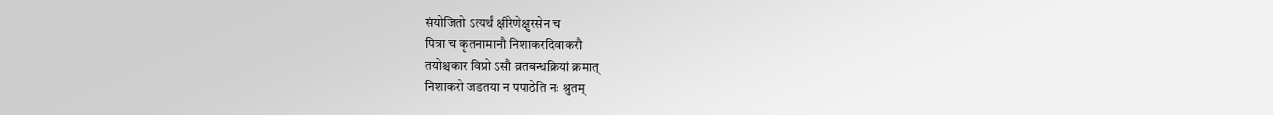संयोजितो ऽत्यर्थं क्षीरेणेक्षुरसेन च
पित्रा च कृतनामानौ निशाकरदिवाकरौ
तयोश्चकार विप्रो ऽसौ व्रतबन्धक्रियां क्रमात्
निशाकरो जडतया न पपाठेति नः श्रुतम्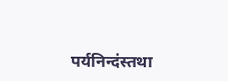पर्यनिन्दंस्तथा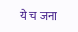ये च जना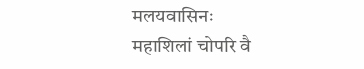मलयवासिनः
महाशिलां चोपरि वै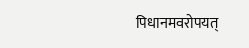पिधानमवरोपयत्